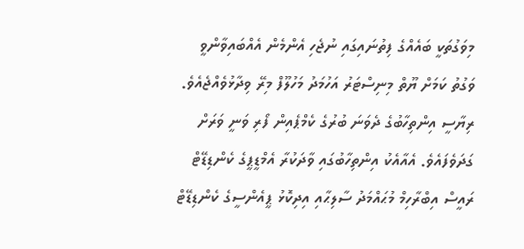މިވަގުތަކީ ބައެއްގެ ފިތުނައިގައި ނުޖެހި އެންމެން އެއްބައިވާންވީ ވަގުތު ކަމަށް ޔޫތް މިނިސްޓަރު އަހުމަދު މަހުލޫފް މިރޭ ވިދާޅުވެއްޖެއެވެ.
ރިޔާސީ އިންތިހާބުގެ ދެވަނަ ބުރުގެ ކެމްޕެއިން ފޯރި ވަނީ ވަރަށް ގަދަވެފައެވެ. އެއާއެކު އިންތިހާބުގައި ވާދަކުރާ އެމްޑީޕީގެ ކެންޑިޑޭޓް ރައީސް އިބްރާހިމް މުޙައްމަދު ސާލިޙާއި އިދިކޮޅު ޕީއެންސީގެ ކެންޑިޑޭޓް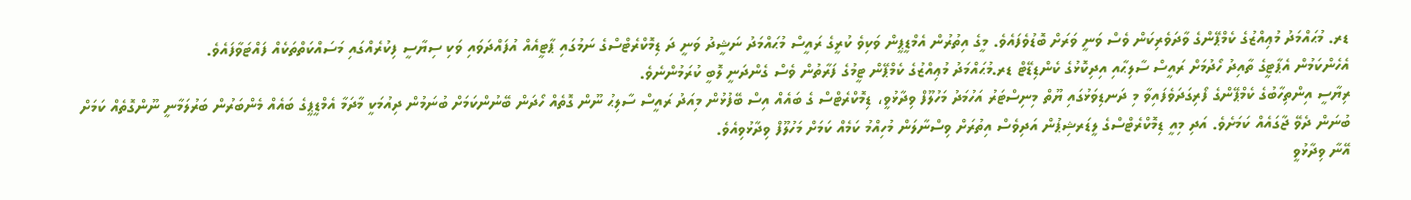ޑރ. މުޙައްމަދު މުޢިއްޒުގެ ކެމްޕޭންގެ ވާދަވެރިކަން ވެސް ވަނީ ވަރަށް ބޮޑުވެފައެވެ. މީގެ އިތުރުން އެމްޑީޕީން ވަކިވެ ކުރީގެ ރައީސް މުޙައްމަދު ނަޝީދު ވަނީ ދަ ޑިމޮކްރެޓްސްގެ ނަމުގައި ޕާޓީއެއް އުފައްދަވައި ވަކި ސިޔާސީ ފިކުރެއްގައި މަސައްކަތްތަކެއް ފައްޓަވާފައެވެ.
އެހެންކަމުން އެޕާޓީގެ ތާއިދު ހޯދުމަށް ރައީސް ސާލިޙާއި އިދިކޮޅުގެ ކެންޑިޑޭޓް ޑރ.މުޙައްމަދު މުޢިއްޒުގެ ކެމްޕޭން ޓީމުގެ ފަރާތުން ވެސް ގެންދަނީ ލޮބީ ކުރަމުންނެވެ.
ރިޔާސީ އިންތިހާބުގެ ކެމްޕޭންގެ ފޯރިގަދަވެފައިވާ މި ދަނޑިވަޅުގައި ޔޫތް މިނިސްޓަރު އަހުމަދު މަހުލޫފް ވިދާޅުވީ، ޑިމޮކްރެޓްސް ގެ ބައެއް އިސް ބޭފުޅުން މިއަދު ރައީސް ސާލިޙު ނޫން ގޮތެއް ހޯދަން ބޭނުންކަމަށް ބުނަމުން ދިއުމަކީ މާދަމާ އެމްޑީޕީގެ ބައެއް މެންބަރުން ބަރުލަމާނީ ނޫންގޮތެއް ކަމަށް ބުނަން ދެވޭ ޖާގައެއް ކަމަށެވެ. އަދި މިއީ ޑިމޮކްރެޓްސްގެ ލީޑަރޝިޕުން އަދިވެސް އިތުރަށް ވިސްނާލަން މުހިއްމު ކަމެއް ކަމަށް މަހުލޫފް ވިދާޅުވިއެވެ.
އޭނާ ވިދާޅުވީ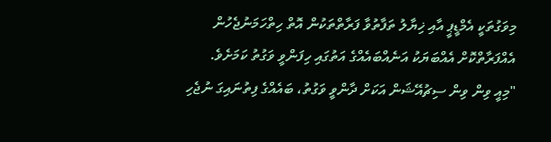މިވަގުތަކީ އެމްޑީޕީ އާއި ޚިޔާލު ތަފާތުވާ ފަރާތްތަކުން އޮތް ހިތްހަމަނުޖެހުން އެއްފަރާތްކޮށް އެއްބަޔަކު އަނެއްބައެއްގެ އަތުގައި ހިފަންވީ ވަގުތު ކަމަށެވެ.
"މިއީ ވިން ވިން ސިޗުއޭޝަން އަކަށް ދާންވީ ވަގުތު، ބައެއްގެ ފިތުނައިގަ ނުޖެހި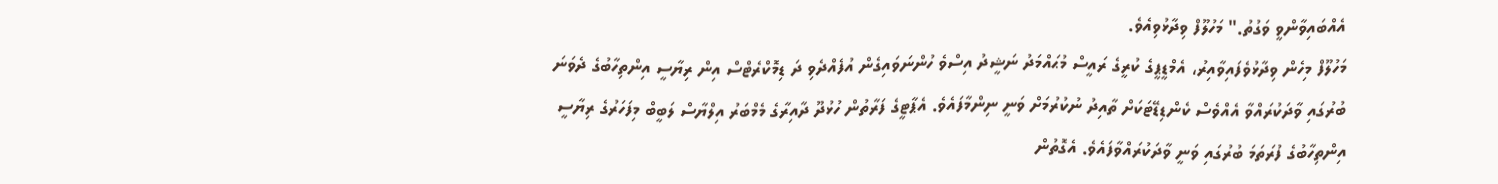އެއްބައިވާންވީ ވަގުތު." މަހުލޫފް ވިދާޅުވިއެވެ.
މަހުލޫފް މިހެން ވިދާޅުވެފައިވާއިރު، އެމްޑީޕީގެ ކުރީގެ ރައީސް މުޙައްމަދު ނަޝީދު އިސްވެ ހުންނަވައިގެން އުފެއްދެވި ދަ ޑިމޮކްރެޓްސް އިން ރިޔާސީ އިންތިހާބުގެ ދެވަނަ ބުރުގައި ވާދަކުރައްވާ އެއްވެސް ކެންޑިޑޭޓަކަށް ތާއިދު ނުކުރުމަށް ވަނީ ނިންމާފައެވެ. އެޕާޓީގެ ފަރާތުން ހުޅުދޫ ދާއިރާގެ މެމްބަރު އިލްޔާސް ލަބީބް މިފަހަރުގެ ރިޔާސީ އިންތިހާބުގެ ފުރަތަމަ ބުރުގައި ވަނީ ވާދަކުރައްވާފައެވެ. އެގޮތުން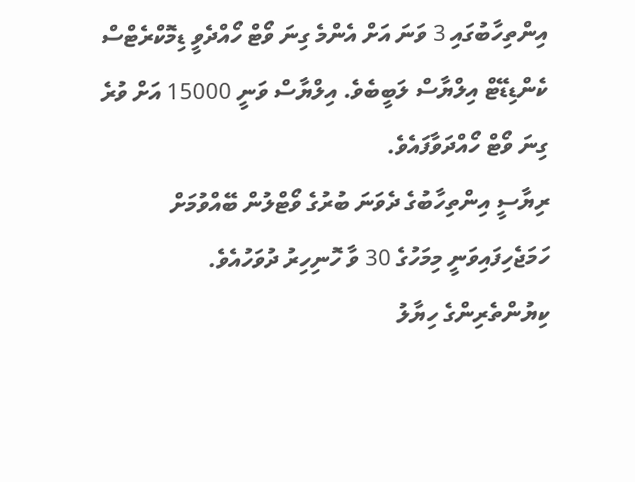އިންތިހާބުގައި 3 ވަނަ އަށް އެންމެ ގިނަ ވޯޓް ހޯއްދެވީ ޑިމޮކްރެޓްސް ކެންޑިޑޭޓް އިލްޔާސް ލަބީބެވެ. އިލްޔާސް ވަނީ 15000 އަށް ވުރެ ގިނަ ވޯޓް ހޯއްދަވާފައެވެ.
ރިޔާސީ އިންތިހާބުގެ ދެވަނަ ބުރުގެ ވޯޓްލުން ބޭއްވުމަށް ހަމަޖެހިފައިވަނީ މިމަހުގެ 30 ވާ ހޮނިހިރު ދުވަހުއެވެ.
ކިޔުންތެރިންގެ ހިޔާލު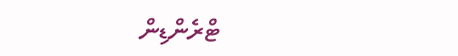ޓްރެންޑިން